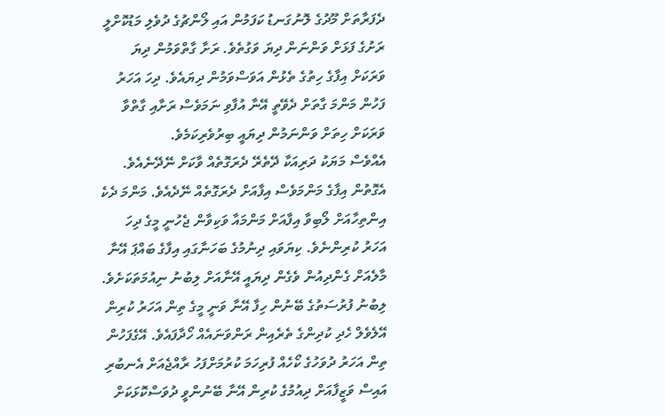ދެފަރާތަށް މޫދުގެ ލޮނުގަނޑު ކަފަމުން އައި ލޯންޗުގެ ދުވެލި މަޑުކޮށްލީ ރަށުގެ ފަޅަށް ވަންނަން ދިޔަ ވަގުތެވެ. ރަށާ ގާތްވަމުން ދިޔަ ވަރަކަށް އިފާގެ ހިތުގެ ތެޅުން އަވަސްވަމުން ދިޔައެވެ. ދިހަ އަހަރު ފަހުން މަންމަ ގާތަށް ދެވޭތީ އޭނާ އުފާވި ނަމަވެސް ރަށާއި ގާތްވާ ވަރަކަށް ހިތަށް ވަންނަމުން ދިޔައީ ބިރުވެރިކަމެވެ.
އެއްވެސް މަޔަކު ދަރިއަކާ ދޭތެރޭ ދެރަގޮތެއް ވާކަށް ނޭދޭނެއެވެ. އެގޮތުން އިފާގެ މަންމަވެސް އިފާއަށް ދެރަގޮތެއް ނޭދެއެވެ. މަންމަ ދެކެ އިންތިހާއަށް ލޯބިވާ އިފާއަށް މަންމައާ ވަކިވާން ޖެހުނީ މީގެ ދިހަ އަހަރު ކުރިންނެވެ. ކިޔަވައި ދިނުމުގެ ބަހަނާގައި އިފާގެ ބައްޕަ އޭނާ މާލެއަށް ގެންދިއުން ވެގެން ދިޔައީ އޭނާއަށް ލިބުނު ނިއުމަތަކަށެވެ. ލިބުނު ފުރުސަތުގެ ބޭނުން ހިފާ އޭނާ ވަނީ މީގެ ތިން އަހަރު ކުރިން އޭލެވެލް ހެދި ކުދިންގެ ތެރެއިން ރަންވަނައެއް ހޯދާފައެވެ. އޭގެފަހުން ތިން އަހަރު ދުވަހުގެ ކޯހެއް ފުރިހަމަ ކުރުމަށްފަހު ރާއްޖެއަށް އެނބުރި އައިސް ވަޒީފާއަށް ދިއުމުގެ ކުރިން އޭނާ ބޭނުންވީ ދުވަސްކޮޅަކަށް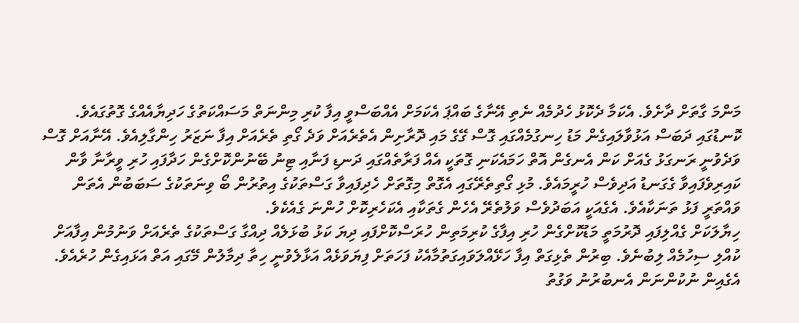މަންމަ ގާތަށް ދާށެވެ. އެކަމާ ދެކޮޅު ހެދުމެއް ނެތި އޭނާގެ ބައްޕަ އެކަމަށް އެއްބަސްވީ އިފާ ކުރި މިންނަތް މަސައްކަތުގެ ހަދިޔާއެއްގެ ގޮތުގައެވެ.
ކޮނޑުގައި ދަބަސް އަޅުވާލައިގެން މަޑު ހިނގުމެއްގައި ގޮސް ގޭގެ މައި ދޮރާށިން އެތެރެއަށް ވަދެ ގޯތި ތެރެއަށް އިފާ ނަޒަރު ހިންގާލިއެވެ. އޭނާއަށް ގޮސް ވަދެވުނީ ރަނގަޅު ގެއަށް ކަން އެނގެން އޮތް ހަމައެކަނި ގޮތަކީ އެއް ފަރާތެއްގައި ދަނޑި ފަނާއި ޓިނު ބޭނުންކޮށްގެން ހަދާފައި ހުރި ވީރާނާ ވާން ކައިރިވެފައިވާ ގެގަނޑު އަދިވެސް ހުރީމައެވެ. މުޅި ގޯތިތެރޭގައި އެގޮތް މިގޮތަށް ހެދިފައިވާ ގަސްތަކުގެ އިތުރުން ބޯ ވިނަތަކުގެ ސަބަބުން އެތަން ވައްތަރީ ފަޅު ތަނަކާއެވެ. އެގެއަކީ އަބަދުވެސް ވަލުތެރޭ އެހެން ގެތަކާއި އެކަހެރިކޮށް ހުންނަ ގެއެކެވެ.
ހިޔާލަކަށް ގެއްލިފައި ދޮރުމަތީ މަޑުކޮށްގެން ހުރި އިފާގެ ކުރިމަތިން ހުރަސްކޮށްފައި ދިޔަ ކަޅު ބުޅަލެއް ދިއްގާ ގަސްތަކުގެ ތެރެއަށް ވަނުމުން އިފާއަށް ކުއްލި ސިހުމެއް ލިބުނެވެ. ބިރުން ތެޅިގަތް އިފާ ހަޅޭއްލަވައިގަތުމާއެކު ފަހަތަށް ފިޔަވަޅެއް އަޅާލެވުނީ ހިތާ ދިމާލުން މޭގައި އަތް އަޅައިގެން ހުރެއެވެ. އެގެއިން ނުކުންނަން އެނބުރުނު ވަގުތު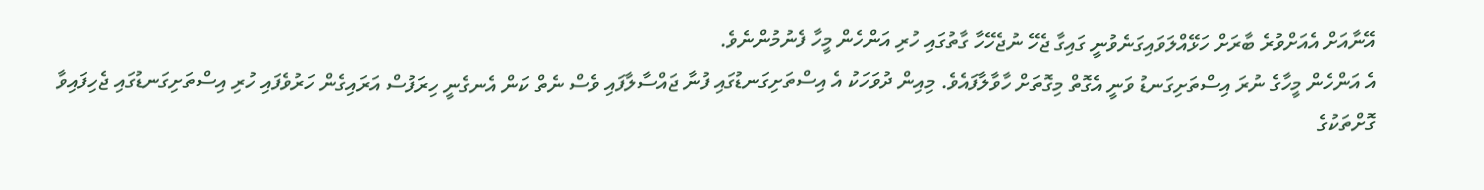އޭނާއަށް އެއަށްވުރެ ބާރަށް ހަޅޭއްލަވައިގަނެވުނީ ގައިގާ ޖެހޭ ނުޖެހޭހާ ގާތުގައި ހުރި އަންހެން މީހާ ފެނުމުންނެވެ.
އެ އަންހެން މީހާގެ ނުރަ އިސްތަށިގަނޑު ވަނީ އެގޮތް މިގޮތަށް ހާވާލާފައެވެ. މިއިން ދުވަހަކު އެ އިސްތަށިގަނޑުގައި ފުނާ ޖައްސާލާފައި ވެސް ނެތް ކަން އެނގެނީ ހިރަފުސް އަރައިގެން ހަރުވެފައި ހުރި އިސްތަށިގަނޑުގައި ޖެހިފައިވާ ގޮށްތަކުގެ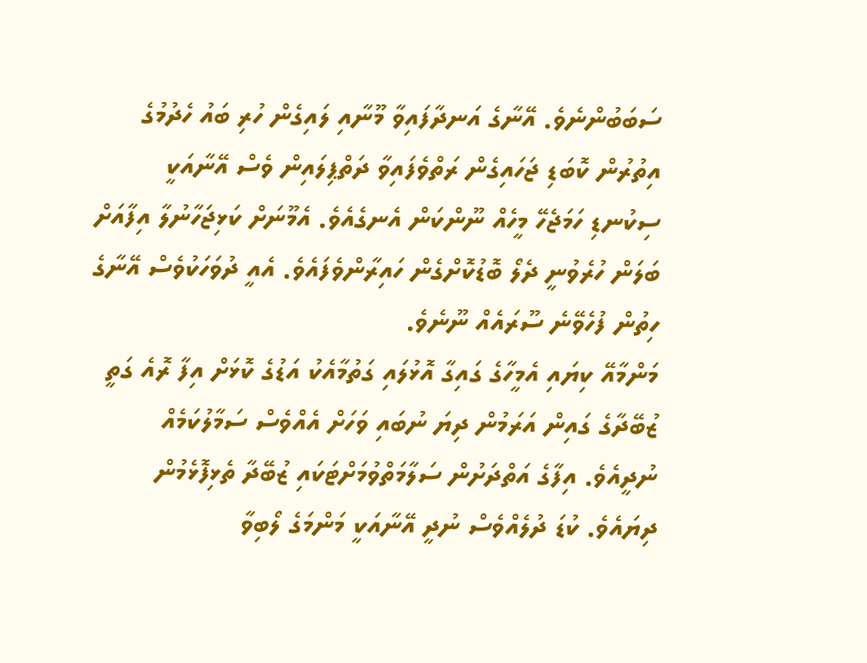ސަބަބުންނެވެ. އޭނާގެ އަނދާފައިވާ މޫނާއި ލައިގެން ހުރި ބައު ހެދުމުގެ އިތުރުން ކޮބަޑި ޖަހައިގެން ރަތްވެފައިވާ ދަތްޕިލައިން ވެސް އޭނާއަކީ ސިކުނޑި ހަމަޖެހޭ މީހެއް ނޫންކަން އެނގެއެވެ. އެމޫނަށް ކަޅިޖަހާނުލާ އިފާއަށް ބަލަން ހުރެވުނީ ދެލޯ ބޮޑުކޮށްގެން ހައިރާންވެފައެވެ. އެއީ ދުވަހަކުވެސް އޭނާގެ ހިތުން ފުހެވޭނެ ސޫރައެއް ނޫނެވެ.
މަންމާއޭ ކިޔައި އެމީހާގެ ގައިގާ އޮޅުލައި ގަތުމާއެކު އަޑުގެ ކޮޅަށް އިފާ ރޮއެ ގަތީ ޒުބޭދާގެ ގައިން އަރަމުން ދިޔަ ނުބައި ވަހަށް އެއްވެސް ސަމާލުކަމެއް ނުދީއެވެ. އިފާގެ އަތްދަށުން ސަލާމަތްވުމަށްޓަކައި ޒުބޭދާ ތެޅިފޮޅެމުން ދިޔައެވެ. ކުޑަ ދުލެއްވެސް ނުދީ އޭނާއަކީ މަންމަގެ ލޯބިވާ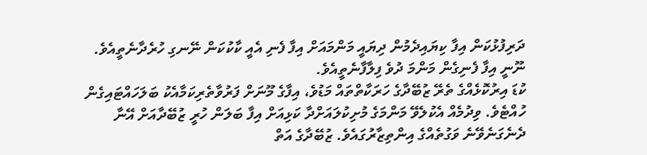ދަރިފުޅުކަން އިފާ ކިޔައިދެމުން ދިޔައީ މަންމައަށް އިފާ ފެނި އެއީ ކާކުކަން ނޭނގި ހުރެދާނެތީއެވެ. ނޫނީ އިފާ ފެނިގެން މަންމަ ދުވެ ފިލާފާނެތީއެވެ.
ކުޑަ އިރުކޮޅެއްގެ ތެރޭ ޒުބޭދާގެ ހަރަކާތްތައް މަޑުވެ، އިފާގެ މޫނަށް ފަރުވާތެރިކަމާއެކު ބަލަހައްޓައިގެން ހުއްޓެވެ. ވިދުމެއް އެކުލެވޭ މަންމަގެ މުށިކުލައަށްދާ ކަޅިއަށް އިފާ ބަލަން ހުރީ ޒުބޭދާއަށް އޭނާ ދެނެގަނެވޭނެ ވަގުތެއްގެ އިންތިޒާރުގައެވެ. ޒުބޭދާގެ އަތް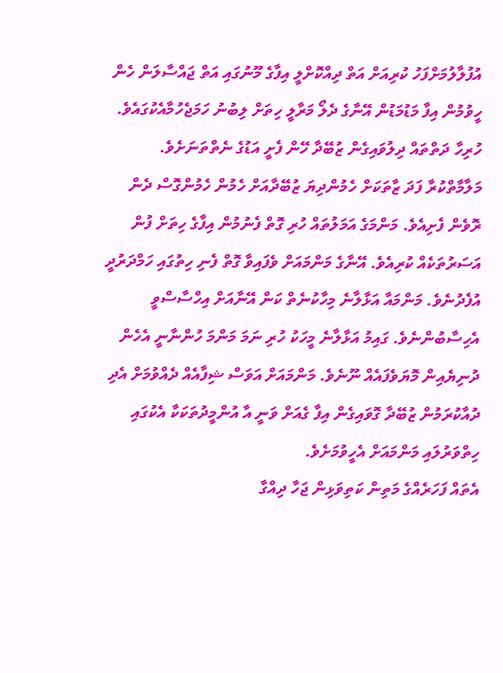އުފުލާލުމަށްފަހު ކުރިއަށް އަތް ދިއްކޮށްލީ އިފާގެ މޫނުގައި އަތް ޖައްސާލަން ހެން ހީވުމުން އިފާ މަޑުމަޑުން އޭނާގެ ދެލޯ މަރާލީ ހިތަށް ލިބުނު ހަމަޖެހުމާއެކުގައެވެ.
ހުރިހާ ދަތްތައް ދިލުވައިގެން ޒުބޭދާ ހޭން ފެށީ އަޑުގެ ނެތްތަނަށެވެ. މަލާމާތްކުރާ ފަދަ ޒާތަކަށް ހެމުންދިޔަ ޒުބޭދާއަށް ހެމުން ހެމުންގޮސް ދެން ރޮވެން ފެށިއެވެ. މަންމަގެ އަމަލުތައް ހުރި ގޮތް ފެނުމުން އިފާގެ ހިތަށް ފުން އަސަރުތަކެއް ކުރިއެވެ. އޭނާގެ މަންމައަށް ވެފައިވާ ގޮތް ފެނި ހިތުގައި ހަމްދަރުދީ އުފެދުނެވެ. މަންމައާ އަޅާލާނެ މިހާކުނެތް ކަން އޭނާއަށް އިހްސާސްވީ އެހިސާބުންނެވެ. ގައިމު އަޅާލާނެ މީހަކު ހުރި ނަމަ މަންމަ ހުންނާނީ އެހެން ދުނިޔެއިން މޮޔަވެފައެއް ނޫނެވެ. މަންމައަށް އަވަސް ޝިފާއެއް ދެއްވުމަށް އެދި ދުއާކުރަމުން ޒުބޭދާ ގޮވައިގެން އިފާ ގެއަށް ވަނީ އާ އުންމީދުތަކަކާ އެކުގައި ހިތްވަރުލައި މަންމައަށް އެހީވުމަށެވެ.
އެތައް ފަހަރެއްގެ މަތިން ކަތިވަޅިން ޖަހާ ދިއްގާ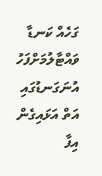ގަހެއް ކަނޑާ ވައްޓާލުމަށްފަހު އުނަގަނޑުގައި އަތް އަޅައިގެން އިފާ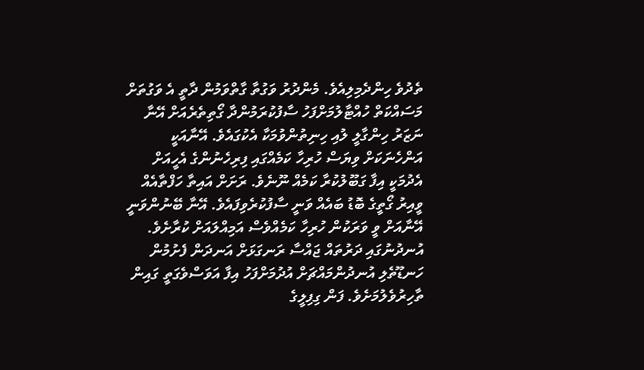ތެދުވެ ހިންދެމިލިއެވެ. މެންދުރު ވަގުތާ ގާތްވަމުން ދާތީ އެ ވަގުތަށް މަސައްކަތް ހުއްޓާލުމަށްފަހު ސާފުކުރަމުންދާ ގޯތިތެރެއަށް އޭނާ ނަޒަރު ހިންގާލީ ލުއި ހިނިތުންވުމަކާ އެކުގައެވެ. އޭނާއަކީ އަންހެނަކަށް ވިޔަސް ހުރިހާ ކަމެއްގައި ފިރިހެނުންގެ އެހީއަށް އެދުމަކީ އިފާ ގަބޫލުކުރާ ކަމެއް ނޫނެވެ. ރަށަށް އައިތާ ހަފްތާއެއް ވީއިރު ގޯތީގެ ބޮޑު ބައެއް ވަނީ ސާފުކުރެވިފައެވެ. އޭނާ ބޭނުންވަނީ އޭނާއަށް ވީ ވަރަކުން ހުރިހާ ކަމެއްވެސް އަމިއްލައަށް ކުރާށެވެ.
އުނދުނުގައި ދަރުތައް ޖައްސާ ރަނގަޅަށް އަނދަން ފެށުމުން ހަނޑޫތެލި އުނދުންމައްޗަށް އުދުމަށްފަހު އިފާ އަވަސްވެގަތީ ގައިން ތާހިރުވެލުމަށެވެ. ފަން ގިފިލީގެ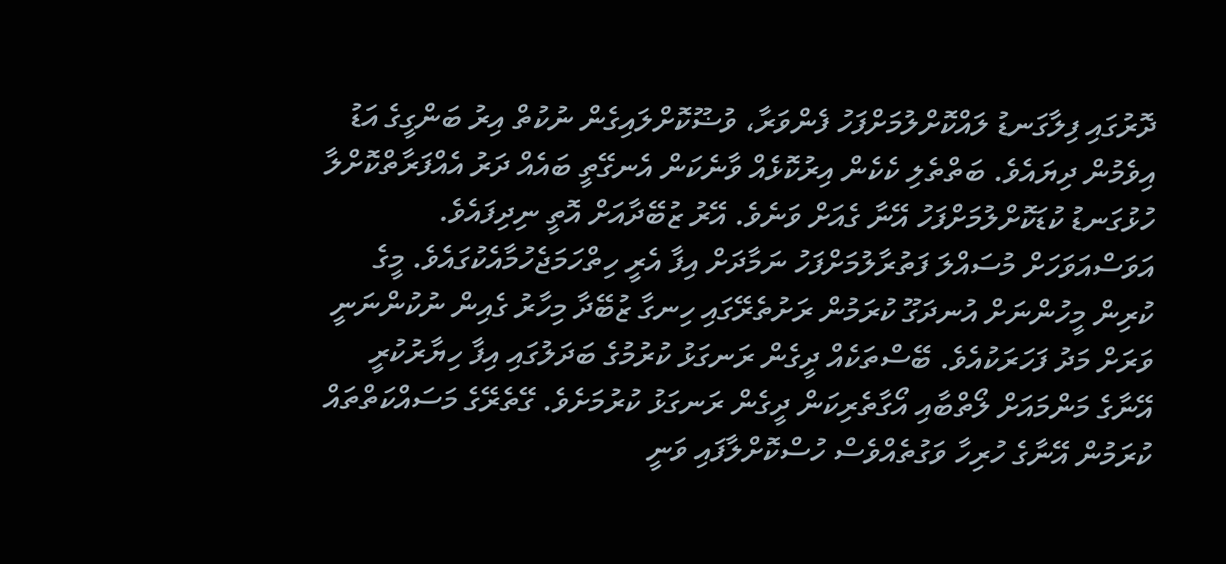ދޮރުގައި ފިލާގަނޑު ލައްކޮށްލުމަށްފަހު ފެންވަރާ، ވުޟޫކޮށްލައިގެން ނުކުތް އިރު ބަންގީގެ އަޑު އިވެމުން ދިޔައެވެ. ބަތްތެލި ކެކެން އިރުކޮޅެއް ވާނެކަން އެނގޭތީ ބައެއް ދަރު އެއްފަރާތްކޮށްލާ ހުޅުގަނޑު ކުޑަކޮށްލުމަށްފަހު އޭނާ ގެއަށް ވަނެވެ. އޭރު ޒުބޭދާއަށް އޮތީ ނިދިފައެވެ.
އަވަސްއަވަހަށް މުސައްލަ ފަތުރާލުމަށްފަހު ނަމާދަށް އިފާ އެރީ ހިތްހަމަޖެހުމާއެކުގައެވެ. މީގެ ކުރިން މީހުންނަށް އުނދަގޫ ކުރަމުން ރަށުތެރޭގައި ހިނގާ ޒުބޭދާ މިހާރު ގެއިން ނުކުންނަނީ ވަރަށް މަދު ފަހަރަކުއެވެ. ބޭސްތަކެއް ދީގެން ރަނގަޅު ކުރުމުގެ ބަދަލުގައި އިފާ ހިޔާރުކުރީ އޭނާގެ މަންމައަށް ލޯތްބާއި އޯގާތެރިކަން ދީގެން ރަނގަޅު ކުރުމަށެވެ. ގޭތެރޭގެ މަސައްކަތްތައް ކުރަމުން އޭނާގެ ހުރިހާ ވަގުތެއްވެސް ހުސްކޮށްލާފައި ވަނީ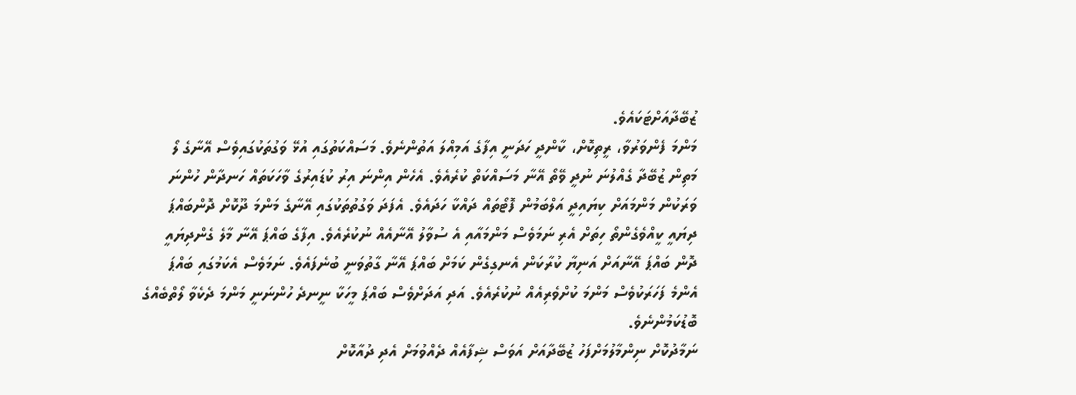ޒުބޭދާއަށްޓަކައެވެ.
މަންމަ ފެންވަރުވާ، ރީތިކޮށް، ކާންދީ ހަދަނީ އިފާގެ އަމިއްލަ އަތުންނެވެ. މަސައްކަތުގައި އުޅޭ ވަގުތަކުގައިވެސް އޭނާގެ ލޯ މަތިން ޒުބޭދާ ގެއްލުނަ ނުދީ ވޭތޯ އޭނާ މަސައްކަތް ކުރެއެވެ. އެހެން އިންނަ އިރު ކުޑައިރުގެ ވާހަކަތައް ހަނދާން ހުންނަ ވަރަކުން މަންމައަށް ކިޔައިދީ އަލްބަމުން ފޮޓޯތައް ދައްކާ ހަދައެވެ. އެފަދަ ވަގުތުތަކުގައި އޭނާގެ މަންމަ ދޫކޮށް ދޮންބައްޕަ ދިޔައީ ކީއްވެގެންތޯ ހިތަށް އެރި ނަމަވެސް މަންމައާއި އެ ސުވާލު އޭނާއެއް ނުކުރެއެވެ. އިފާގެ ބައްޕަ އޭނާ މާލެ ގެންދިޔައީ ދޮން ބައްޕަ އޭނާއަށް އަނިޔާ ކުރާކަން އެނގިގެން ކަމަށް ބައްޕަ އޭނާ ގާތުވަނީ ބުނެފައެވެ. ނަމަވެސް އެކަމުގައި ބައްޕަ އެންމެ ފަހަރަކުވެސް މަންމަ ކުށްވެރިއެއް ނުކުރެއެވެ. އަދި އަދަށްވެސް ބައްޕަ މީހަކާ ނީނދެ ހުންނަނީ މަންމަ ދެކެވާ ލޯތްބެއްގެ ބޮޑުކަމުންނެވެ.
ނަމާދުކޮށް ނިންމާލުމަށްފަހު ޒުބޭދާއަށް އަވަސް ޝިފާއެއް ދެއްވުމަށް އެދި ދުއާކޮށް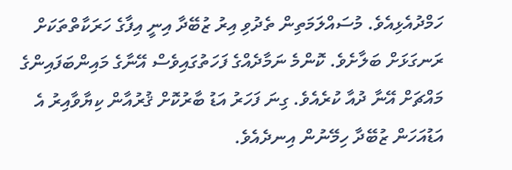ހަމްދުއެޅިއެވެ. މުސައްލަމަތިން ތެދުވި އިރު ޒުބޭދާ އިނީ އިފާގެ ހަރަކާތްތަކަށް ރަނގަޅަށް ބަލާށެވެ. ކޮންމެ ނަމާދެއްގެ ފަހަތުގައިވެސް އޭނާގެ މައިންބަފައިންގެ މައްޗަށް އޭނާ ދުއާ ކުރެއެވެ. ގިނަ ފަހަރު އަޑު ބާރުކޮށް ޤުރުއާން ކިޔާވާއިރު އެ އަޑުއަހަން ޒުބޭދާ ހިމޭނުން އިނދެއެވެ.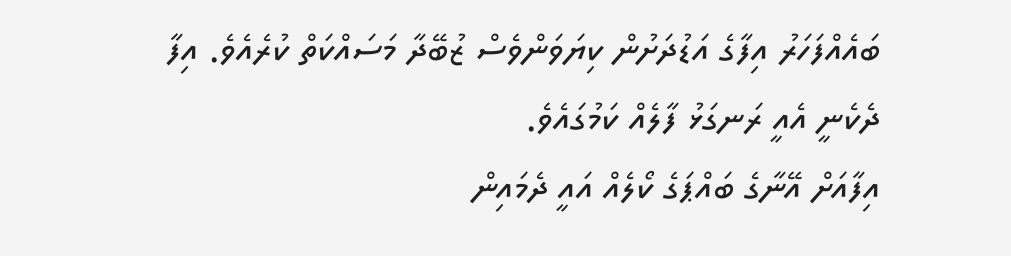ބައެއްފަހަރު އިފާގެ އަޑުދަށުން ކިޔަވަންވެސް ޒުބޭދާ މަސައްކަތް ކުރެއެވެ. އިފާ ދެކެނީ އެއީ ރަނގަޅު ފާލެއް ކަމުގައެވެ.
އިފާއަށް އޭނާގެ ބައްޕަގެ ކޯލެއް އައީ ދެމައިން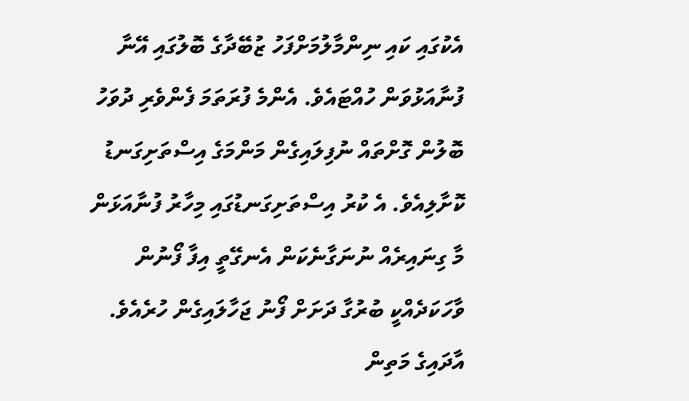އެކުގައި ކައި ނިންމާލުމަށްފަހު ޒުބޭދާގެ ބޮލުގައި އޭނާ ފުނާއަޅުވަން ހުއްޓައެވެ. އެންމެ ފުރަތަމަ ފެންވެރި ދުވަހު ބޮލުން ގޮށްތައް ނުފިލައިގެން މަންމަގެ އިސްތަށިގަނޑު ކޮށާލިއެވެ. އެ ކުރު އިސްތަށިގަނޑުގައި މިހާރު ފުނާއަޅަން މާ ގިނައިރެއް ނުނަގާނެކަން އެނގޭތީ އިފާ ފޯނުން ވާހަކަދެއްކީ ބުރުގާ ދަށަށް ފޯނު ޖަހާލައިގެން ހުރެއެވެ.
އާދައިގެ މަތިން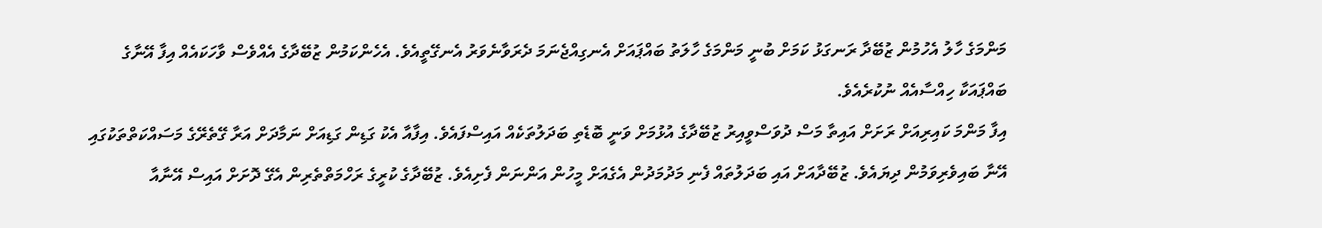މަންމަގެ ހާލު އެހުމުން ޒުބޭދާ ރަނގަޅު ކަމަށް ބުނީ މަންމަގެ ހާލަތު ބައްޕައަށް އެނގިއްޖެނަމަ ދެރަވާނެވަރު އެނގޭތީއެވެ. އެހެންކަމުން ޒުބޭދާގެ އެއްވެސް ވާހަކައެއް އިފާ އޭނާގެ ބައްޕައަކާ ހިއްސާއެއް ނުކުރެއެވެ.
އިފާ މަންމަ ކައިރިއަށް ރަށަށް އައިތާ މަސް ދުވަސްވީއިރު ޒުބޭދާގެ އުޅުމަށް ވަނީ ބޮޑެތި ބަދަލުތަކެއް އައިސްފައެވެ. އިފާއާ އެކު ގަޑިން ގަޑިއަށް ނަމާދަށް އަރާ ގޭތެރޭގެ މަސައްކަތްތަކުގައި އޭނާ ބައިވެރިވަމުން ދިޔައެވެ. ޒުބޭދާއަށް އައި ބަދަލުތައް ފެނި މަދުމަދުން އެގެއަށް މީހުން އަންނަން ފެށިއެވެ. ޒުބޭދާގެ ކުރީގެ ރަހްމަތްތެރިން އެގޭ ދޮށަށް އައިސް އޭނާއާ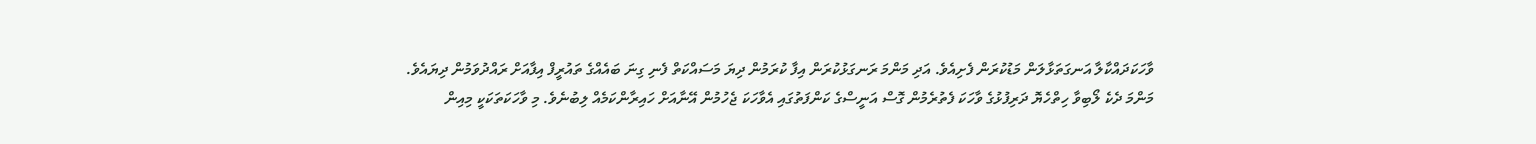ވާހަކަދައްކާލާ އަނގަތަޅާލަން މަޑުކުރަން ފެށިއެވެ. އަދި މަންމަ ރަނގަޅުކުރަން އިފާ ކުރަމުން ދިޔަ މަސައްކަތް ފެނި ގިނަ ބައެއްގެ ތައުރީފް އިފާއަށް ރައްދުވަމުން ދިޔައެވެ.
މަންމަ ދެކެ ލޯބިވާ ހިތްހެޔޮ ދަރިފުޅުގެ ވާހަކަ ފެތުރެމުން ގޮސް އަނީސްގެ ކަންފަތުގައި އެވާހަކަ ޖެހުމުން އޭނާއަށް ހައިރާންކަމެއް ލިބުނެވެ. މި ވާހަކަތަކަކީ މިއިން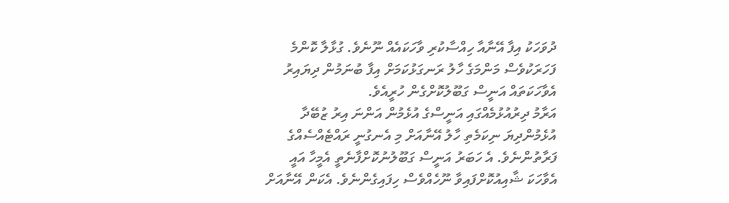ދުވަހަކު އިފާ އޭނާއާ ހިއްސާކުރި ވާހަކައެއް ނޫނެވެ. ގުޅާލާ ކޮންމެ ފަހަރަކުވެސް މަންމަގެ ހާލު ރަނގަޅުކަމަށް އިފާ ބުނަމުން ދިޔައިރު އެވާހަކަތައް އަނީސް ގަބޫލުކޮށްގެން ހުރީއެވެ.
އަރާމު ދިރުއުޅުމެއްގައި އަނީސްގެ އުޅެމުން އަންނަ އިރު ޒުބޭދާ އުޅެމުންދިޔަ ނިކަމެތި ހާލު އޭނާއަށް މި އެނގުނީ ރައްޓެއްސެއްގެ ފަރާތުންނެވެ. އެ ހަބަރު އަނީސް ގަބޫލުނުކޮށްފާނެތީ އެމީހާ އައީ އެވާހަކަ ޝާއިއުކޮށްފައިވާ ނޫހެއްވެސް ހިފައިގެންނެވެ. އެކަން އޭނާއަށް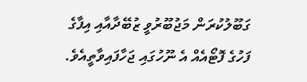ގަބޫލުކުރަން މަޖުބޫރުވީ ޒުބޭދާއާއި އިފާގެ ފަހުގެ ފޮޓޯއެއް އެ ނޫހުގައި ޖަހާފައިވާތީއެވެ.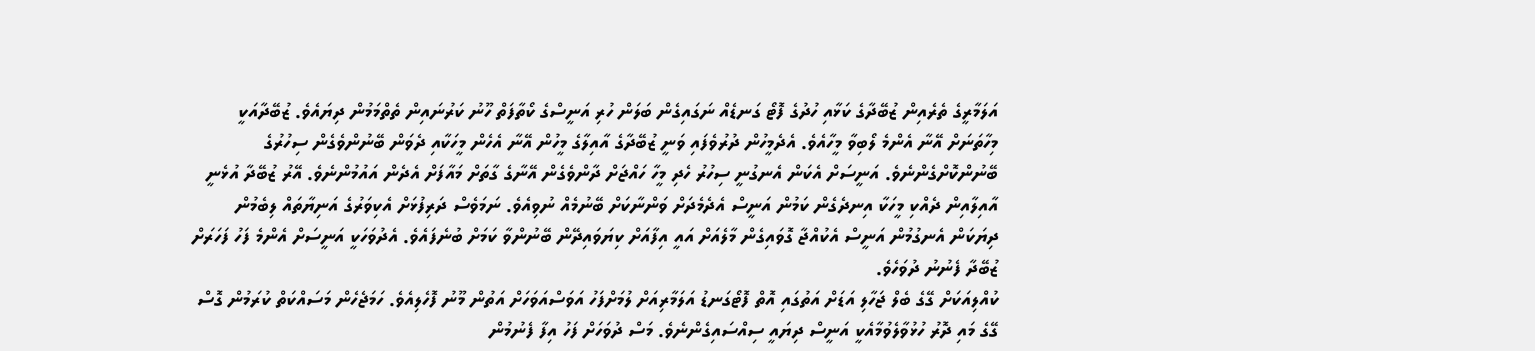އަލަމާރީގެ ތެރެއިން ޒުބޭދާގެ ކަޅާއި ހުދުގެ ފޮޓޯ ގަނޑެއް ނަގައިގެން ބަލަން ހުރި އަނީސްގެ ކޯތާފަތް ހޫނު ކަރުނައިން ތެތްމަމުން ދިޔައެވެ. ޒުބޭދާއަކީ މިހާތަނަށް އޭނާ އެންމެ ލޯބިވާ މީހާއެވެ. އެދެމީހުން ދުރުވެފައި ވަނީ ޒުބޭދާގެ އާއިލާގެ މީހުން އޭނާ އެހެން މީހަކާއި ދެވަން ބޭނުންވެގެން ސިހުރުގެ ބޭނުންކޮށްގެންނެވެ. އަނީސަށް އެކަން އެނގުނީ ސިހުރު ހެދި މީހާ ހައްޖަށް ދާންވެގެން އޭނާގެ ގާތަށް މައާފަށް އެދެން އައުމުންނެވެ. އޭރު ޒުބޭދާ އުޅެނީ އާއިލާއިން ދެއްކި މީހަކާ އިނދެގެން ކަމުން އަނީސް އެދެމެދަށް ވަންނާކަށް ބޭނުމެއް ނުވިއެވެ. ނަމަވެސް ދަރިފުޅަށް އެކިވަރުގެ އަނިޔާތައް ލިބެމުން ދިޔަކަން އެނގުމުން އަނީސް އެކުއްޖާ ގޮވައިގެން މާލެއަށް އައީ އިފާއަށް ކިޔަވައިދޭން ބޭނުންވާ ކަމަށް ބުނެފައެވެ. އެދުވަހަކީ އަނީސަށް އެންމެ ފަހު ފަހަރަށް ޒުބޭދާ ފެނުނު ދުވަހެވެ.
ކުއްލިއަކަށް ގޭގެ ބެލް ޖަހާލި އަޑަށް އަތުގައި އޮތް ފޮޓޯގަނޑު އަލަމާރިއަށް ލުމަށްފަހު އަވަސްއަވަހަށް އަތުން މޫނު ފޮހެލިއެވެ. ހަމަޖެހެން މަސައްކަތް ކުރަމުން ގޮސް ގޭގެ މައި ދޮރު ހުޅުވާލެވުމާއެކީ އަނީސް ދިޔައީ ސިއްސައިގެންނެވެ. މަސް ދުވަހަށް ފަހު އިފާ ފެނުމުން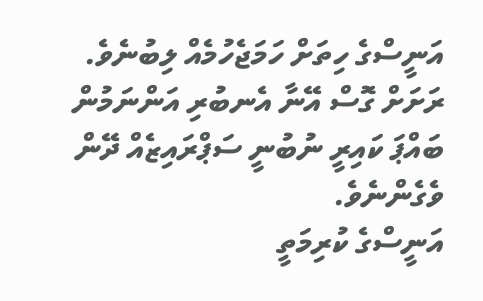އަނީސްގެ ހިތަށް ހަމަޖެހުމެއް ލިބުނެވެ. ރަށަށް ގޮސް އޭނާ އެނބުރި އަންނަމުން ބައްޕަ ކައިރީ ނުބުނީ ސަޕްރައިޒެއް ދޭން ވެގެންނެވެ.
އަނީސްގެ ކުރިމަތީ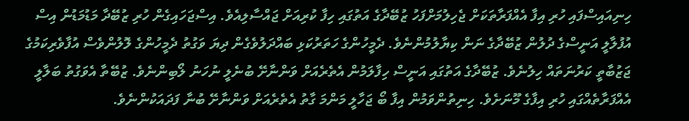ހިނިއައިސްފައި ހުރި އިފާ އެއްފަރާތަކަށް ޖެހިލުމަށްފަހު ޒުބޭދާގެ އަތުގައި ހިފާ ކުރިއަށް ޖައްސާލިއެވެ. އިސްޖަހައިގެން ހުރި ޒުބޭދާ މަޑުމަޑުން އިސް އުފުލާލީ އަނީސްގެ ދުލުން ޒުބޭދާގެ ނަން ކިޔާލުމުންނެވެ. ދެމީހުންގެ ހަތަރުކަޅި ބައްދަލުވެގެން ދިޔަ ވަގުތު ދެމީހުންގެ ލޮލުންވެސް އުފާވެރިކަމުގެ ޖަޒުބާތީ ކަރުނަތައް ހިލުނެވެ. ޒުބޭދާގެ އަތުގައި އަނީސް ހިފާލަމުން އެތެރެއަށް ވަންނާށޭ ބުނެލީ ނުހަނު ލޯބިންނެވެ. ޒުބޭތާ އެވަގުތު ބަލާލީ އެއްފަރާތެއްގައި ހުރި އިފާގެ މޫނަށެވެ. ހިނިތުންވަމުން އިފާ ބޯ ޖަހާލީ މަންމަ ގާތު އެތެރެއަށް ވަންނާށޭ ބުނާ ފަދައަކުންނެވެ.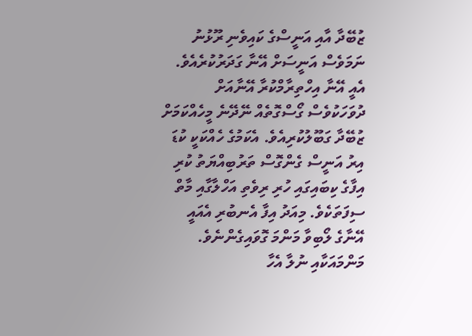ޒުބޭދާ އާއި އަނީސްގެ ކައިވެނި ރޫޅުނު ނަމަވެސް އަނީސަށް އޭނާ ގަދަރުކުރެއެވެ. އެއީ އޭނާ އިހްތިރާމްކުރާ އޭނާއަށް ދުވަހަކުވެސް ގޯސްގޮތެއް ނޭދޭނެ މީހެއްކަމަށް ޒުބޭދާ ގަބޫލުކުރިއެވެ. އެކަމުގެ ހެއްކަކީ ކުޑަ އިރު އަނީސް ގެންގޮސް ތަރުބިއްޔަތު ކުރި އިފާގެ ކިބައިގައި ހުރި ރިވެތި އަހްލާގާއި މާތް ސިފަތަކެވެ. މިއަދު އިފާ އެނބުރި އެއައީ އޭނާގެ ލޯބިވާ މަންމަ ގޮވައިގެންނެވެ. މަންމައަކާއި ނުލާ އެހާ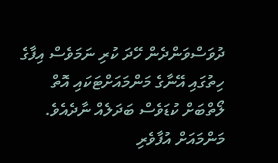ދުވަސްވަންދެން ހޭދަ ކުރި ނަމަވެސް އިފާގެ ހިތުގައި އޭނާގެ މަންމައަށްޓަކައި އޮތް ލޯތްބަށް ކުޑަވެސް ބަދަލެއް ނާދެއެވެ. މަންމައަށް އުފާވެރި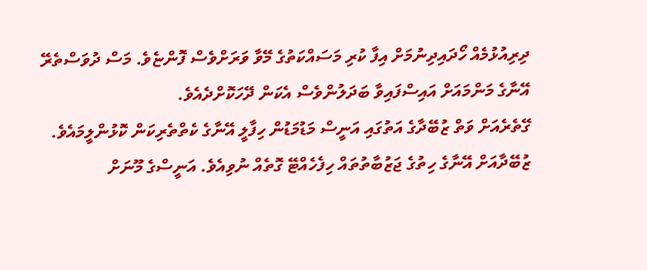ދިރިއުޅުމެއް ހޯދައިދިނުމަށް އިފާ ކުރި މަސައްކަތުގެ މޭވާ ވަރަށްވެސް ފޮންޏެވެ. މަސް ދުވަސްތެރޭ އޭނާގެ މަންމައަށް އައިސްފައިވާ ބަދަލުންވެސް އެކަން ދޭހަކޮށްދެއެވެ.
ގޭތެރެއަށް ވަތް ޒުބޭދާގެ އަތުގައި އަނީސް މަޑުމަޑުން ހިފާލީ އޭނާގެ ކެތްތެރިކަން ކޮޅުންލީމައެވެ. ޒުބޭދާއަށް އޭނާގެ ހިތުގެ ޖަޒުބާތުތައް ހިފެހެއްޓޭ ގޮތެއް ނުވިއެވެ. އަނީސްގެ މޫނަށް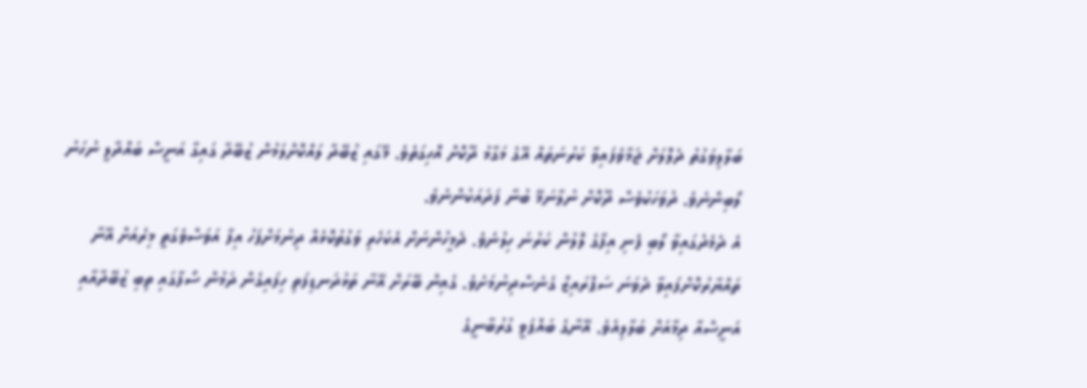ބަލާލިވަގުތު ދެލޮލަށް ޖަމާވެފައިވާ ކަރުނަތައް އޭގެ މަގާމު ދޫކޮށް އޮހިގަތެވެ. މޭގައި ޒުބޭދާ ލައްކޮށްލަމުން ޒުބޭދާ ގައިގާ އަނީސް ބައްދާލީ ނުހަނު ލޯބިންނެވެ. ދުވަހަކުވެސް ދޫކޮށް ނުލާނަމޭ ބުނާ ފަދައަކުންނެވެ.
އެ ދެމެދުގައިވާ ލޯބި ފެނި އިފާގެ ލޮލުން ކަރުނަ ހިލުނެވެ. ދެމީހުންނަށް އެކަހެރި ވަގުތުކޮޅެއް ދިނުމަށްފަހު އިފާ އަވަސްވެގަތީ މިރެއަށް އޭނާ ތައްޔާރުކޮށްފައިވާ ދެވަނަ ސަޕްރައިޒް ގެނެސްދިނުމަށެވެ. ގެއިން ބޭރަށް އޭނާ ތަޅުދަނޑިފަތި ހިފައިގެން ދަމުން ސޯފާގައި ތިބި ޒުބޭދާއާއި އަނީސްއާ ދިމާއަށް ބަލާލިއެވެ. އޭނާގެ ބައްޕަވީ ގުރުބާނީގެ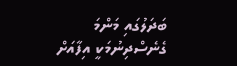ބަދަލުގައި މަންމަ ގެނެސްދިނުމަކީ އިފާއަށް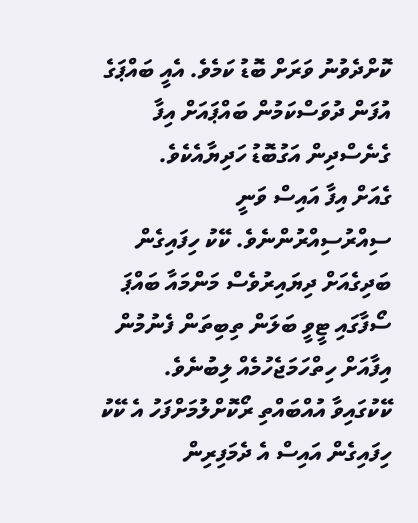ކޮށްދެވުނު ވަރަށް ބޮޑު ކަމެވެ. އެއީ ބައްޕަގެ އުފަން ދުވަސްކަމުން ބައްޕައަށް އިފާ ގެނެސްދިން އަގުބޮޑު ހަދިޔާއެކެވެ.
ގެއަށް އިފާ އައިސް ވަނީ ސިއްރުސިއްރުންނެވެ. ކޭކު ހިފައިގެން ބަދިގެއަށް ދިޔައިރުވެސް މަންމައާ ބައްޕަ ސޯފާގައި ޓީވީ ބަލަން ތިބިތަން ފެނުމުން އިފާއަށް ހިތްހަމަޖެހުމެއް ލިބުނެވެ. ކޭކުގައިވާ އުއްބައްތި ރޯކޮށްލުމަށްފަހު އެ ކޭކު ހިފައިގެން އައިސް އެ ދެމަފިރިން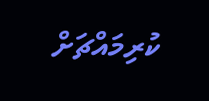ކުރިމައްޗަށް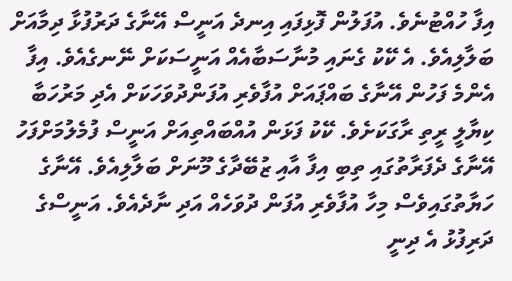އިފާ ހުއްޓުނެވެ. އުފަލުން ފޮޅިފައި އިނދެ އަނީސް އޭނާގެ ދަރުފުޅާ ދިމާއަށް ބަލާލިއެވެ. އެ ކޭކު ގެނައި މުނާސަބާއެއް އަނީސަކަށް ނޭނގެއެވެ. އިފާ އެންމެ ފަހުން އޭނާގެ ބައްޕައަށް އުފާވެރި އުފަންދުވަހަކަށް އެދި މަރުހަބާ ކިޔާލީ ރީތި ރާގަކަށެވެ. ކޭކު ފަޅަން އުއްބައްތިއަށް އަނީސް ފުމެލުމަށްފަހު އޭނާގެ ދެފަރާތުގައި ތިބި އިފާ އާއި ޒުބޭދާގެ މޫނަށް ބަލާލިއެވެ. އޭނާގެ ހަޔާތުގައިވެސް މިހާ އުފާވެރި އުފަން ދުވަހެއް އަދި ނާދެއެވެ. އަނީސްގެ ދަރިފުޅު އެ ދިނީ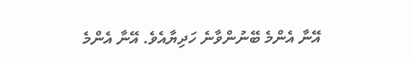އޭނާ އެންމެ ބޭނުންވާނެ ހަދިޔާއެވެ. އޭނާ އެންމެ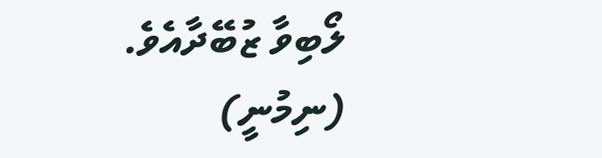ލޯބިވާ ޒުބޭދާއެވެ.
(ނިމުނީ)